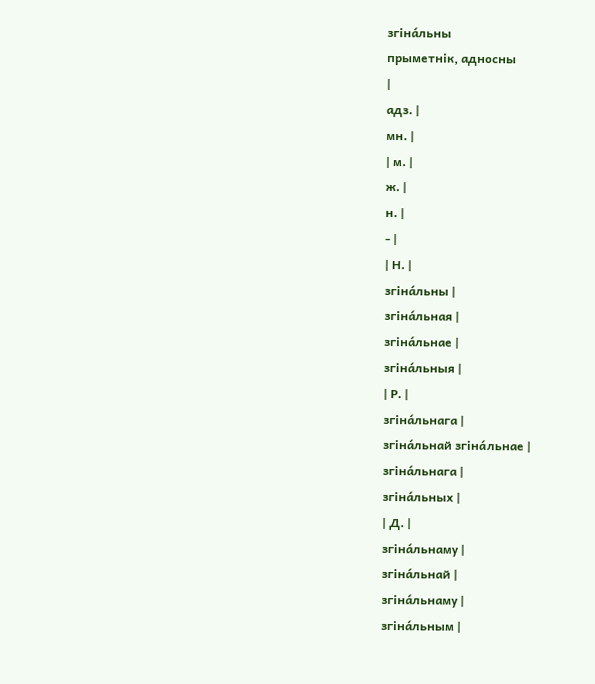згіна́льны
прыметнік, адносны
|
адз. |
мн. |
| м. |
ж. |
н. |
- |
| Н. |
згіна́льны |
згіна́льная |
згіна́льнае |
згіна́льныя |
| Р. |
згіна́льнага |
згіна́льнай згіна́льнае |
згіна́льнага |
згіна́льных |
| Д. |
згіна́льнаму |
згіна́льнай |
згіна́льнаму |
згіна́льным |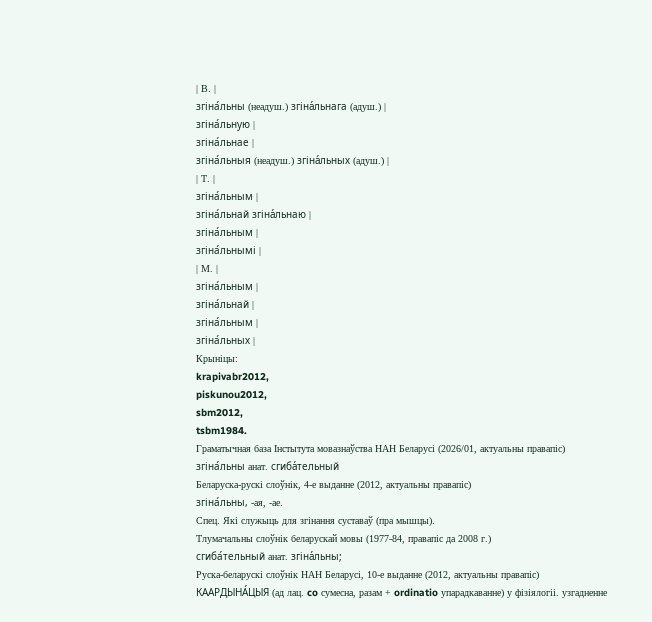| В. |
згіна́льны (неадуш.) згіна́льнага (адуш.) |
згіна́льную |
згіна́льнае |
згіна́льныя (неадуш.) згіна́льных (адуш.) |
| Т. |
згіна́льным |
згіна́льнай згіна́льнаю |
згіна́льным |
згіна́льнымі |
| М. |
згіна́льным |
згіна́льнай |
згіна́льным |
згіна́льных |
Крыніцы:
krapivabr2012,
piskunou2012,
sbm2012,
tsbm1984.
Граматычная база Інстытута мовазнаўства НАН Беларусі (2026/01, актуальны правапіс)
згіна́льны анат. сгиба́тельный
Беларуска-рускі слоўнік, 4-е выданне (2012, актуальны правапіс)
згіна́льны, ‑ая, ‑ае.
Спец. Які служыць для згінання суставаў (пра мышцы).
Тлумачальны слоўнік беларускай мовы (1977-84, правапіс да 2008 г.)
сгиба́тельный анат. згіна́льны;
Руска-беларускі слоўнік НАН Беларусі, 10-е выданне (2012, актуальны правапіс)
КААРДЫНА́ЦЫЯ (ад лац. co сумесна, разам + ordinatio упарадкаванне) у фізіялогіі. узгадненне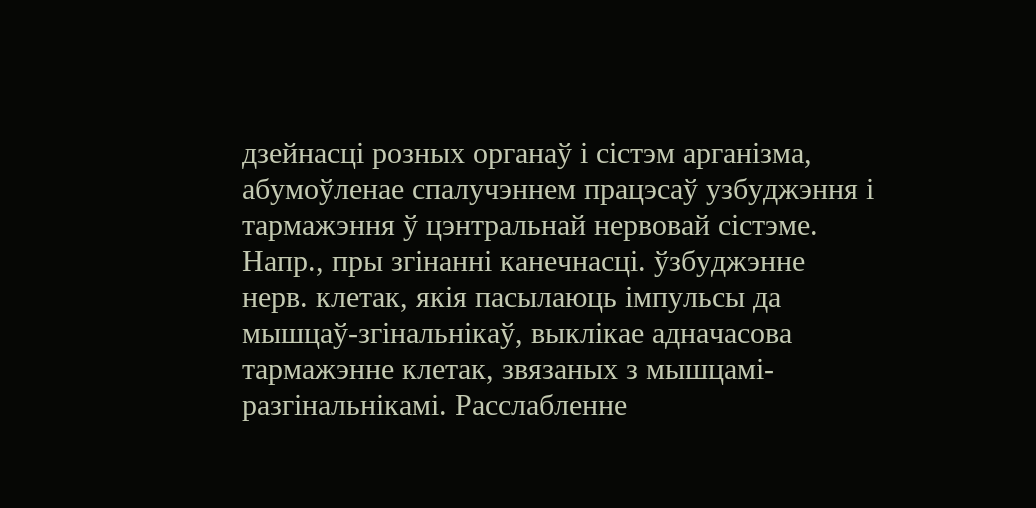дзейнасці розных органаў і сістэм арганізма, абумоўленае спалучэннем працэсаў узбуджэння і тармажэння ў цэнтральнай нервовай сістэме. Напр., пры згінанні канечнасці. ўзбуджэнне нерв. клетак, якія пасылаюць імпульсы да мышцаў-згінальнікаў, выклікае адначасова тармажэнне клетак, звязаных з мышцамі-разгінальнікамі. Расслабленне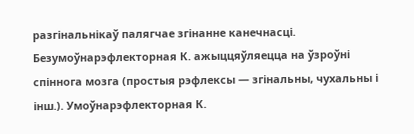разгінальнікаў палягчае згінанне канечнасці. Безумоўнарэфлекторная К. ажыццяўляецца на ўзроўні спіннога мозга (простыя рэфлексы — згінальны, чухальны і інш.). Умоўнарэфлекторная К.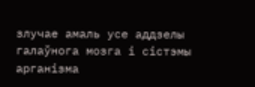злучае амаль усе аддзелы галаўнога мозга і сістэмы арганізма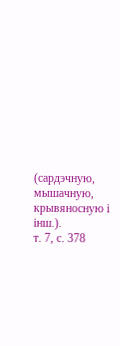(сардэчную, мышачную, крывяносную і інш.).
т. 7, с. 378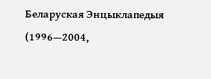Беларуская Энцыклапедыя (1996—2004,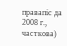правапіс да 2008 г., часткова)